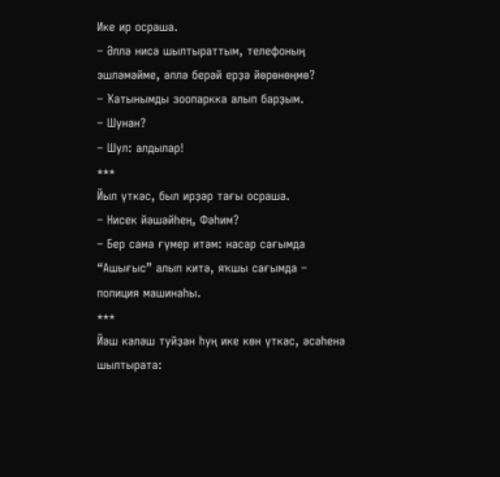Ике ир осраша.
– Әллә нисә шылтыраттым, телефоның эшләмәйме, әллә берәй ерҙә йөрөнөңмө?
– Ҡатынымды зоопаркка алып барҙым.
– Шунан?
– Шул: алдылар!
***
Йыл үткәс, был ирҙәр тағы осраша.
– Нисек йәшәйһең, Фәһим?
– Бер сама ғүмер итәм: насар сағымда “Ашығыс” алып китә, яҡшы сағымда – полиция машинаһы.
***
Йәш кәләш туйҙан һуң ике көн үткәс, әсәһенә шылтырата: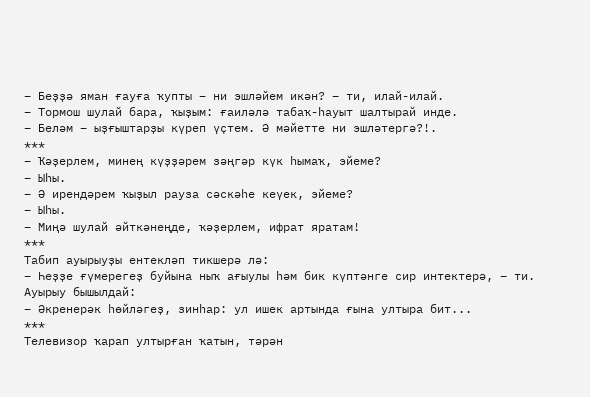– Беҙҙә яман ғауға ҡупты – ни эшләйем икән? – ти, илай-илай.
– Тормош шулай бара, ҡыҙым: ғаиләлә табаҡ-һауыт шалтырай инде.
– Беләм – ыҙғыштарҙы күреп үҫтем. Ә мәйетте ни эшләтергә?!.
***
– Ҡәҙерлем, минең күҙҙәрем зәңгәр күк һымаҡ, эйеме?
– Ыһы.
– Ә ирендәрем ҡыҙыл рауза сәскәһе кеүек, эйеме?
– Ыһы.
– Миңә шулай әйткәнеңде, ҡәҙерлем, ифрат яратам!
***
Табип ауырыуҙы ентекләп тикшерә лә:
– Һеҙҙе ғүмерегеҙ буйына ныҡ ағыулы һәм бик күптәнге сир интектерә, – ти.
Ауырыу бышылдай:
– Әкренерәк һөйләгеҙ, зинһар: ул ишек артында ғына ултыра бит...
***
Телевизор ҡарап ултырған ҡатын, тәрән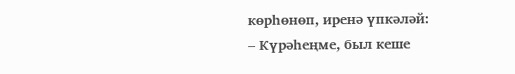көрһөнөп, иренә үпкәләй:
– Күрәһеңме, был кеше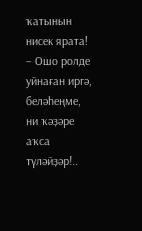ҡатынын нисек ярата!
– Ошо ролде уйнаған иргә, беләһеңме, ни ҡәҙәре аҡса түләйҙәр!..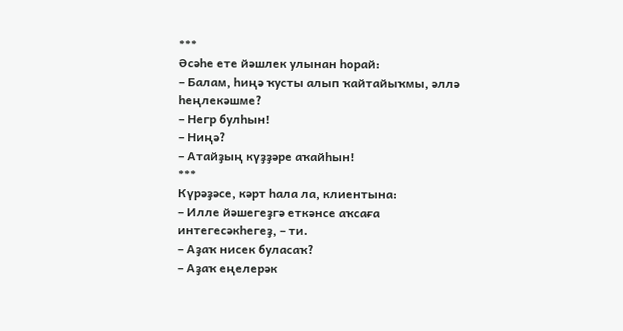***
Әсәһе ете йәшлек улынан һорай:
– Балам, һиңә ҡусты алып ҡайтайыҡмы, әллә һеңлекәшме?
– Негр булһын!
– Ниңә?
– Атайҙың күҙҙәре аҡайһын!
***
Күрәҙәсе, кәрт һала ла, клиентына:
– Илле йәшегеҙгә еткәнсе аҡсаға интегесәкһегеҙ, – ти.
– Аҙаҡ нисек буласаҡ?
– Аҙаҡ еңелерәк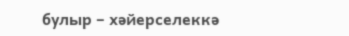булыр – хәйерселеккә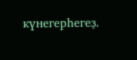күнегерһегеҙ.